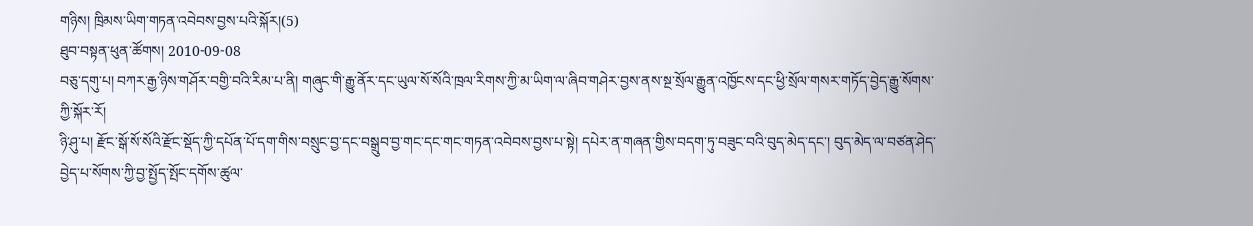གཉིས། ཁྲིམས་ཡིག་གཏན་འབེབས་བྱས་པའི་སྐོར།(5)
ཐུབ་བསྟན་ཕུན་ཚོགས། 2010-09-08
བཅུ་དགུ་པ། བཀར་རྒྱ་ཉིས་གཤོར་བགྱི་བའི་རིམ་པ་ནི། གཞུང་གི་རྒྱུ་ནོར་དང་ཡུལ་སོ་སོའི་ཁྲལ་རིགས་ཀྱི་མ་ཡིག་ལ་ཞིབ་གཤེར་བྱས་ནས་སྔ་སྲོལ་རྒྱུན་འཁྱོངས་དང་ཕྱི་སྲོལ་གསར་གཏོད་བྱེད་རྒྱུ་སོགས་ཀྱི་སྐོར་རོ།
ཉི་ཤུ་པ། རྫོང་སྒོ་སོ་སོའི་རྫོང་སྡོད་ཀྱི་དཔོན་པོ་དག་གིས་བསྲུང་བྱ་དང་བསྒྲུབ་བྱ་གང་དང་གང་གཏན་འབེབས་བྱས་པ་སྟེ། དཔེར་ན་གཞན་གྱིས་བདག་ཏུ་བཟུང་བའི་བུད་མེད་དང་། བུད་མེད་ལ་བཙན་ཤེད་བྱེད་པ་སོགས་ཀྱི་བྱ་སྤྱོད་སྤོང་དགོས་ཚུལ་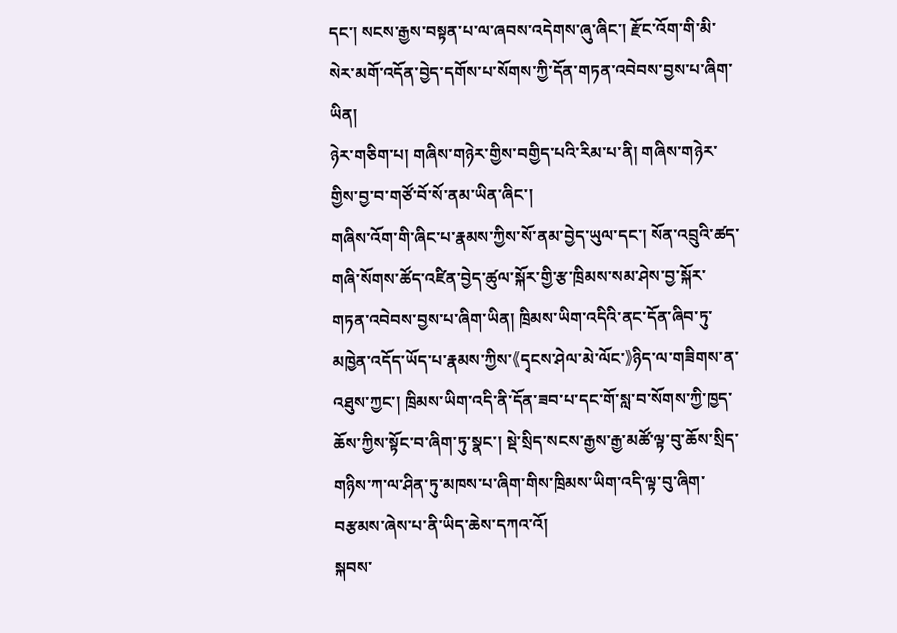དང་། སངས་རྒྱས་བསྟན་པ་ལ་ཞབས་འདེགས་ཞུ་ཞིང་། རྫོང་འོག་གི་མི་སེར་མགོ་འདོན་བྱེད་དགོས་པ་སོགས་ཀྱི་དོན་གཏན་འབེབས་བྱས་པ་ཞིག་ཡིན།
ཉེར་གཅིག་པ། གཞིས་གཉེར་གྱིས་བགྱིད་པའི་རིམ་པ་ནི། གཞིས་གཉེར་གྱིས་བྱ་བ་གཙོ་བོ་སོ་ནམ་ཡིན་ཞིང་།
གཞིས་འོག་གི་ཞིང་པ་རྣམས་ཀྱིས་སོ་ནམ་བྱེད་ཡུལ་དང་། སོན་འབྲུའི་ཚད་གཞི་སོགས་ཚོད་འཛིན་བྱེད་ཚུལ་སྐོར་གྱི་རྩ་ཁྲིམས་སམ་ཤེས་བྱ་སྐོར་གཏན་འབེབས་བྱས་པ་ཞིག་ཡིན། ཁྲིམས་ཡིག་འདིའི་ནང་དོན་ཞིབ་ཏུ་མཁྱེན་འདོད་ཡོད་པ་རྣམས་ཀྱིས་《དྭངས་ཤེལ་མེ་ལོང་》ཉིད་ལ་གཟིགས་ན་འཐུས་ཀྱང་། ཁྲིམས་ཡིག་འདི་ནི་དོན་ཟབ་པ་དང་གོ་སླ་བ་སོགས་ཀྱི་ཁྱད་ཆོས་ཀྱིས་སྟོང་བ་ཞིག་ཏུ་སྣང་། སྡེ་སྲིད་སངས་རྒྱས་རྒྱ་མཚོ་ལྟ་བུ་ཆོས་སྲིད་གཉིས་ཀ་ལ་ཤིན་ཏུ་མཁས་པ་ཞིག་གིས་ཁྲིམས་ཡིག་འདི་ལྟ་བུ་ཞིག་བརྩམས་ཞེས་པ་ནི་ཡིད་ཆེས་དཀའ་འོ།
སྐབས་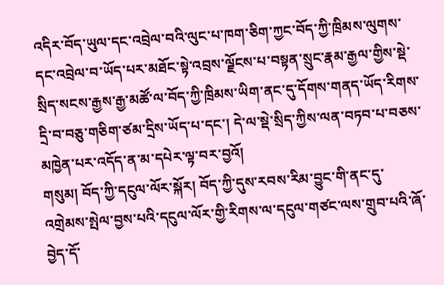འདིར་བོད་ཡུལ་དང་འབྲེལ་བའི་ལུང་པ་ཁག་ཅིག་ཀྱང་བོད་ཀྱི་ཁྲིམས་ལུགས་དང་འབྲེལ་བ་ཡོད་པར་མཐོང་སྟེ་འབྲས་ལྗོངས་པ་བསྟན་སྲུང་རྣམ་རྒྱལ་གྱིས་སྡེ་སྲིད་སངས་རྒྱས་རྒྱ་མཚོ་ལ་བོད་ཀྱི་ཁྲིམས་ཡིག་ནང་དུ་དོགས་གནད་ཡོད་རིགས་དྲི་བ་བཅུ་གཅིག་ཙམ་དྲིས་ཡོད་པ་དང་། དེ་ལ་སྡེ་སྲིད་ཀྱིས་ལན་བཏབ་པ་བཅས་མཁྱེན་པར་འདོད་ན་མ་དཔེར་ལྟ་བར་བྱའོ།
གསུམ། བོད་ཀྱི་དངུལ་ལོར་སྐོར། བོད་ཀྱི་དུས་རབས་རིམ་བྱུང་གི་ནང་དུ་འགྲེམས་སྤེལ་བྱས་པའི་དངུལ་ལོར་གྱི་རིགས་ལ་དངུལ་གཙང་ལས་གྲུབ་པའི་ཞོ་བྱེད་དོ་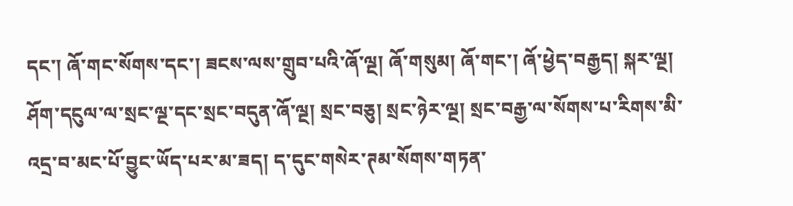དང་། ཞོ་གང་སོགས་དང་། ཟངས་ལས་གྲུབ་པའི་ཞོ་ལྔ། ཞོ་གསུམ། ཞོ་གང་། ཞོ་ཕྱེད་བརྒྱད། སྐར་ལྔ། ཤོག་དངུལ་ལ་སྲང་ལྔ་དང་སྲང་བདུན་ཞོ་ལྔ། སྲང་བཅུ། སྲང་ཉེར་ལྔ། སྲང་བརྒྱ་ལ་སོགས་པ་རིགས་མི་འདྲ་བ་མང་པོ་བྱུང་ཡོད་པར་མ་ཟད། ད་དུང་གསེར་ཊམ་སོགས་གཏན་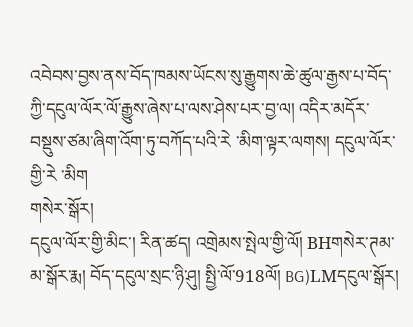འབེབས་བྱས་ནས་བོད་ཁམས་ཡོངས་སུ་རྒྱུགས་ཆེ་ཚུལ་རྒྱས་པ་བོད་ཀྱི་དངུལ་ལོར་ལོ་རྒྱུས་ཞེས་པ་ལས་ཤེས་པར་བྱ་ལ། འདིར་མདོར་བསྡུས་ཙམ་ཞིག་འོག་ཏུ་བཀོད་པའི་རེ ་མིག་ལྟར་ལགས། དངུལ་ལོར་གྱི་རེ ་མིག
གསེར་སྒོར།
དངུལ་ལོར་གྱི་མིང་། རིན་ཚད། འགྲེམས་སྤེལ་གྱི་ལོ། BHགསེར་ཊམ་མ་སྒོར་རྨ། བོད་དངུལ་སྲང་ཉི་ཤུ། སྤྱི་ལོ་918ལོ། BG)LMདངུལ་སྒོར།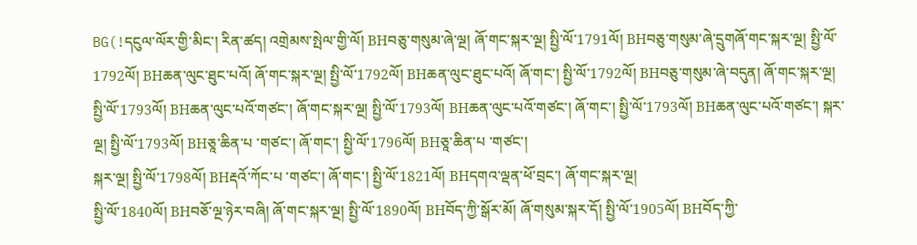BG(!དངུལ་ལོར་གྱི་མིང་། རིན་ཚད། འགྲེམས་སྤེལ་གྱི་ལོ། BHབཅུ་གསུམ་ཞེ་ལྔ། ཞོ་གང་སྐར་ལྔ། སྤྱི་ལོ་1791ལོ། BHབཅུ་གསུམ་ཞེ་དྲུགཞོ་གང་སྐར་ལྔ། སྤྱི་ལོ་1792ལོ། BHཆན་ལུང་ཐུང་པའོ། ཞོ་གང་སྐར་ལྔ། སྤྱི་ལོ་1792ལོ། BHཆན་ལུང་ཐུང་པའོ། ཞོ་གང་། སྤྱི་ལོ་1792ལོ། BHབཅུ་གསུམ་ཞེ་བདུན། ཞོ་གང་སྐར་ལྔ། སྤྱི་ལོ་1793ལོ། BHཆན་ལུང་པའོ་གཙང་། ཞོ་གང་སྐར་ལྔ། སྤྱི་ལོ་1793ལོ། BHཆན་ལུང་པའོ་གཙང་། ཞོ་གང་། སྤྱི་ལོ་1793ལོ། BHཆན་ལུང་པའོ་གཙང་། སྐར་ལྔ། སྤྱི་ལོ་1793ལོ། BHཅཱ་ཆིན་པ ་གཙང་། ཞོ་གང་། སྤྱི་ལོ་1796ལོ། BHཅཱ་ཆིན་པ ་གཙང་།
སྐར་ལྔ། སྤྱི་ལོ་1798ལོ། BHརྡའོ་ཀོང་པ ་གཙང་། ཞོ་གང་། སྤྱི་ལོ་1821ལོ། BHདགའ་ལྡན་ཕོ་བྲང་། ཞོ་གང་སྐར་ལྔ།
སྤྱི་ལོ་1840ལོ། BHབཅོ་ལྔ་ཉེར་བཞི། ཞོ་གང་སྐར་ལྔ། སྤྱི་ལོ་1890ལོ། BHབོད་ཀྱི་སྒོར་མོ། ཞོ་གསུམ་སྐར་དོ། སྤྱི་ལོ་1905ལོ། BHབོད་ཀྱི་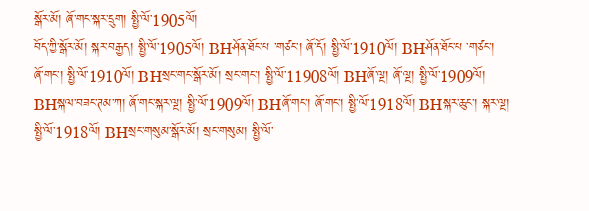སྒོར་མོ། ཞོ་གང་སྐར་དྲུག། སྤྱི་ལོ་1905ལོ།
བོད་ཀྱི་སྒོར་མོ། སྐར་བརྒྱད། སྤྱི་ལོ་1905ལོ། BHཤོན་ཐོང་པ ་གཙང་། ཞོ་དོ། སྤྱི་ལོ་1910ལོ། BHཤོན་ཐོང་པ ་གཙང་།
ཞོ་གང་། སྤྱི་ལོ་1910ལོ། BHསྲང་གང་སྒོར་མོ། སྲང་གང་། སྤྱི་ལོ་11908ལོ། BHཞོ་ལྔ། ཞོ་ལྔ། སྤྱི་ལོ་1909ལོ། BHསྐལ་བཟང་ཊམ་ཀ། ཞོ་གང་སྐར་ལྔ། སྤྱི་ལོ་1909ལོ། BHཞོ་གང་། ཞོ་གང་། སྤྱི་ལོ་1918ལོ། BHསྐར་ཆུང་། སྐར་ལྔ། སྤྱི་ལོ་1918ལོ། BHསྲང་གསུམ་སྒོར་མོ། སྲང་གསུམ། སྤྱི་ལོ་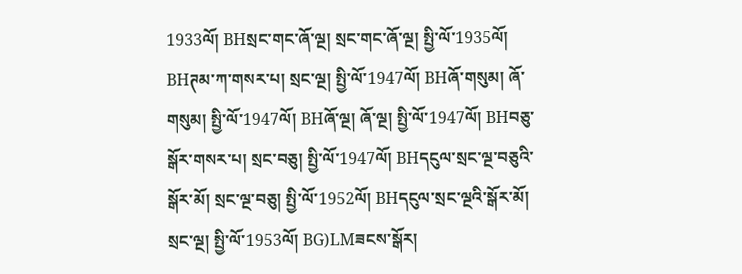1933ལོ། BHསྲང་གང་ཞོ་ལྔ། སྲང་གང་ཞོ་ལྔ། སྤྱི་ལོ་1935ལོ། BHཊམ་ཀ་གསར་པ། སྲང་ལྔ། སྤྱི་ལོ་1947ལོ། BHཞོ་གསུམ། ཞོ་གསུམ། སྤྱི་ལོ་1947ལོ། BHཞོ་ལྔ། ཞོ་ལྔ། སྤྱི་ལོ་1947ལོ། BHབཅུ་སྒོར་གསར་པ། སྲང་བཅུ། སྤྱི་ལོ་1947ལོ། BHདངུལ་སྲང་ལྔ་བཅུའི་སྒོར་མོ། སྲང་ལྔ་བཅུ། སྤྱི་ལོ་1952ལོ། BHདངུལ་སྲང་ལྔའི་སྒོར་མོ། སྲང་ལྔ། སྤྱི་ལོ་1953ལོ། BG)LMཟངས་སྒོར།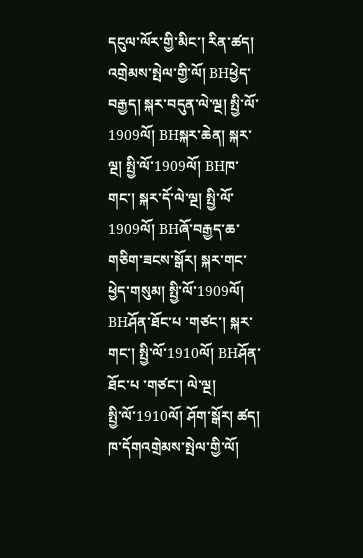དངུལ་ལོར་གྱི་མིང་། རིན་ཚད། འགྲེམས་སྤེལ་གྱི་ལོ། BHཕྱེད་བརྒྱད། སྐར་བདུན་ལེ་ལྔ། སྤྱི་ལོ་1909ལོ། BHསྐར་ཆེན། སྐར་ལྔ། སྤྱི་ལོ་1909ལོ། BHཁ་གང་། སྐར་དོ་ལེ་ལྔ། སྤྱི་ལོ་1909ལོ། BHཞོ་བརྒྱད་ཆ་གཅིག་ཟངས་སྒོར། སྐར་གང་ཕྱེད་གསུམ། སྤྱི་ལོ་1909ལོ། BHཤོན་ཐོང་པ ་གཙང་། སྐར་གང་། སྤྱི་ལོ་1910ལོ། BHཤོན་ཐོང་པ ་གཙང་། ལེ་ལྔ།
སྤྱི་ལོ་1910ལོ། ཤོག་སྒོར། ཚད། ཁ་དོགའགྲེམས་སྤེལ་གྱི་ལོ།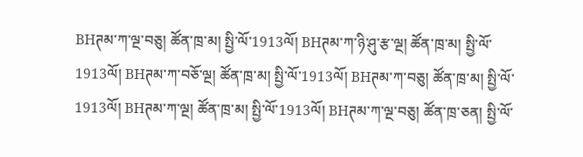BHཊམ་ཀ་ལྔ་བཅུ། ཚོན་ཁྲ་མ། སྤྱི་ལོ་1913ལོ། BHཊམ་ཀ་ཉི་ཤུ་རྩ་ལྔ། ཚོན་ཁྲ་མ། སྤྱི་ལོ་1913ལོ། BHཊམ་ཀ་བཅོ་ལྔ། ཚོན་ཁྲ་མ། སྤྱི་ལོ་1913ལོ། BHཊམ་ཀ་བཅུ། ཚོན་ཁྲ་མ། སྤྱི་ལོ་1913ལོ། BHཊམ་ཀ་ལྔ། ཚོན་ཁྲ་མ། སྤྱི་ལོ་1913ལོ། BHཊམ་ཀ་ལྔ་བཅུ། ཚོན་ཁྲ་ཅན། སྤྱི་ལོ་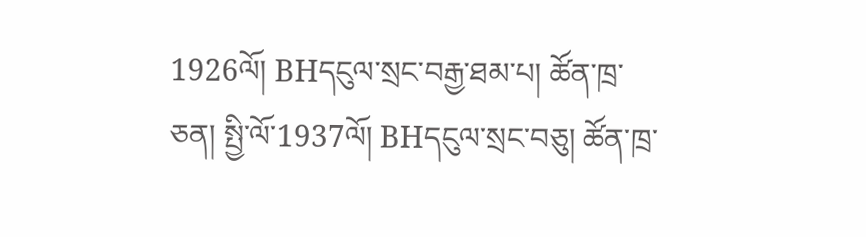1926ལོ། BHདངུལ་སྲང་བརྒྱ་ཐམ་པ། ཚོན་ཁྲ་ཅན། སྤྱི་ལོ་1937ལོ། BHདངུལ་སྲང་བཅུ། ཚོན་ཁྲ་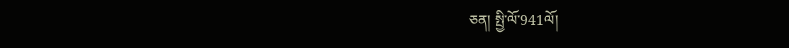ཅན། སྤྱི་ལོ་941ལོ།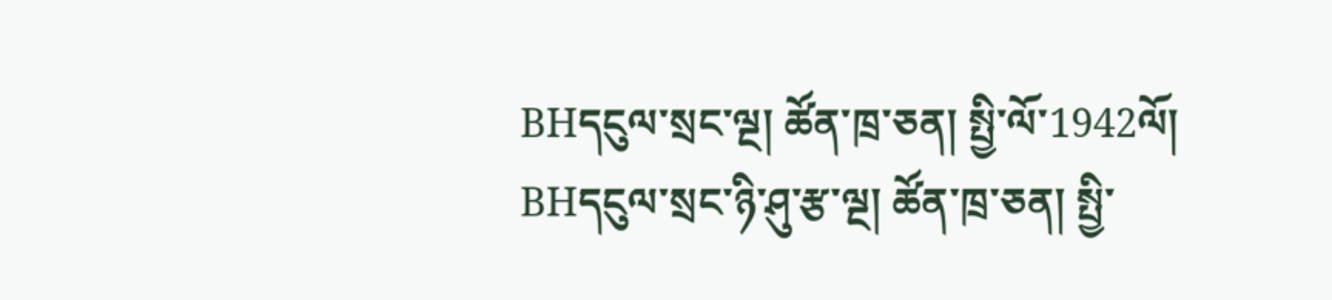BHདངུལ་སྲང་ལྔ། ཚོན་ཁྲ་ཅན། སྤྱི་ལོ་1942ལོ། BHདངུལ་སྲང་ཉི་ཤུ་རྩ་ལྔ། ཚོན་ཁྲ་ཅན། སྤྱི་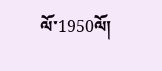ལོ་1950ལོ།